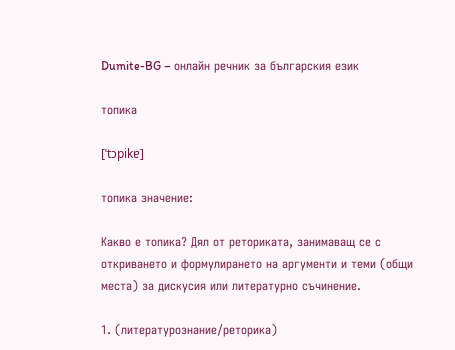Dumite-BG – онлайн речник за българския език

топика

[ˈtɔpikɐ]

топика значение:

Какво е топика? Дял от реториката, занимаващ се с откриването и формулирането на аргументи и теми (общи места) за дискусия или литературно съчинение.

1. (литературознание/реторика)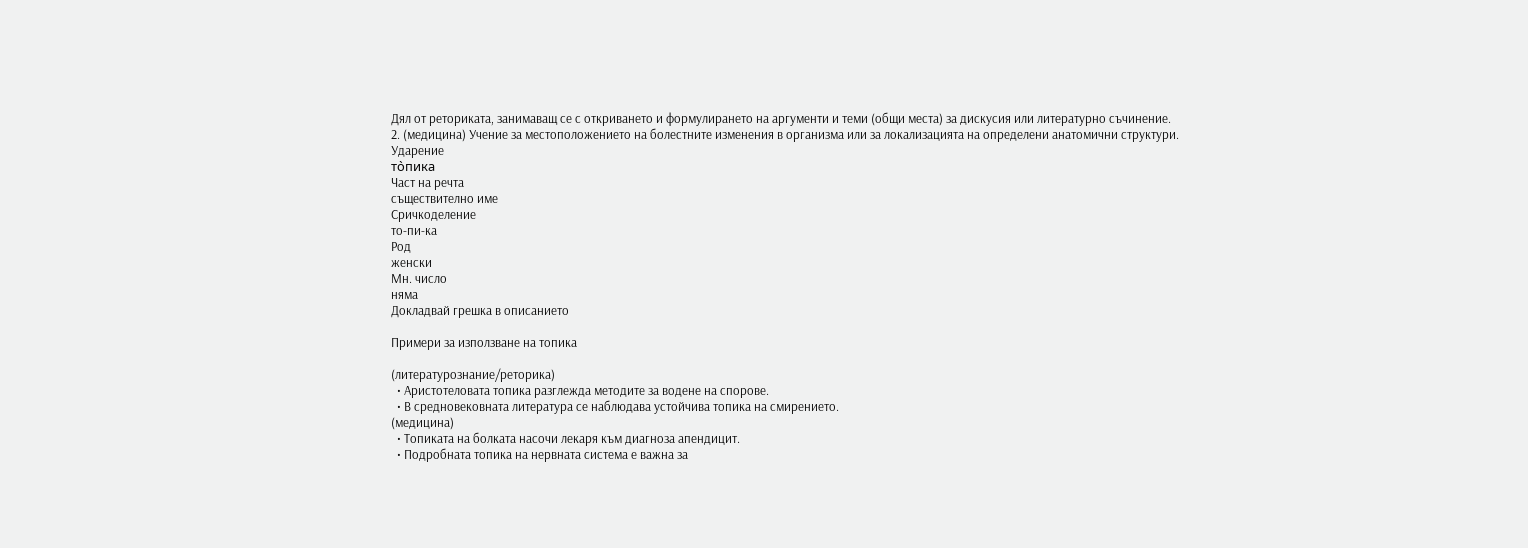Дял от реториката, занимаващ се с откриването и формулирането на аргументи и теми (общи места) за дискусия или литературно съчинение.
2. (медицина) Учение за местоположението на болестните изменения в организма или за локализацията на определени анатомични структури.
Ударение
то̀пика
Част на речта
съществително име
Сричкоделение
то-пи-ка
Род
женски
Мн. число
няма
Докладвай грешка в описанието

Примери за използване на топика

(литературознание/реторика)
  • Аристотеловата топика разглежда методите за водене на спорове.
  • В средновековната литература се наблюдава устойчива топика на смирението.
(медицина)
  • Топиката на болката насочи лекаря към диагноза апендицит.
  • Подробната топика на нервната система е важна за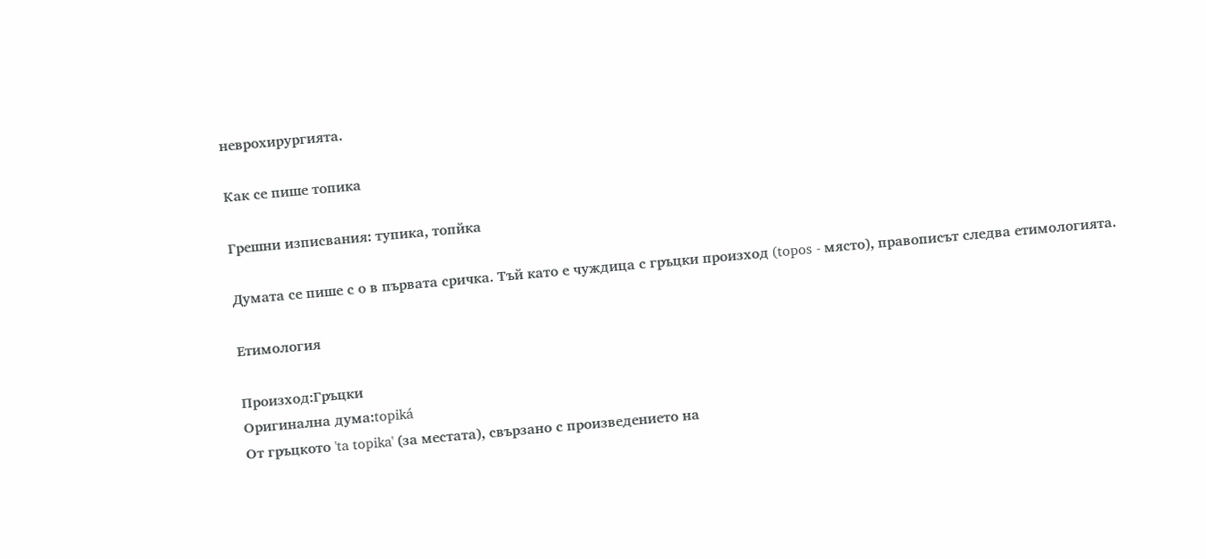неврохирургията.

Как се пише топика

Грешни изписвания: тупика, топйка

Думата се пише с о в първата сричка. Тъй като е чуждица с гръцки произход (topos - място), правописът следва етимологията.

Етимология

Произход:Гръцки
Оригинална дума:topiká
От гръцкото 'ta topika' (за местата), свързано с произведението на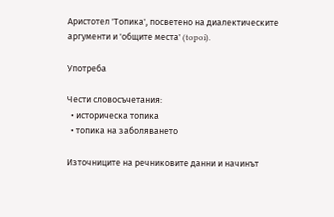Аристотел 'Топика', посветено на диалектическите аргументи и 'общите места' (topoi).

Употреба

Чести словосъчетания:
  • историческа топика
  • топика на заболяването

Източниците на речниковите данни и начинът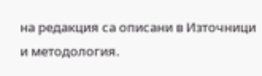на редакция са описани в Източници и методология.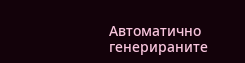Автоматично генерираните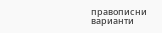правописни варианти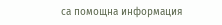са помощна информация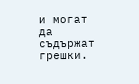и могат да съдържат грешки.